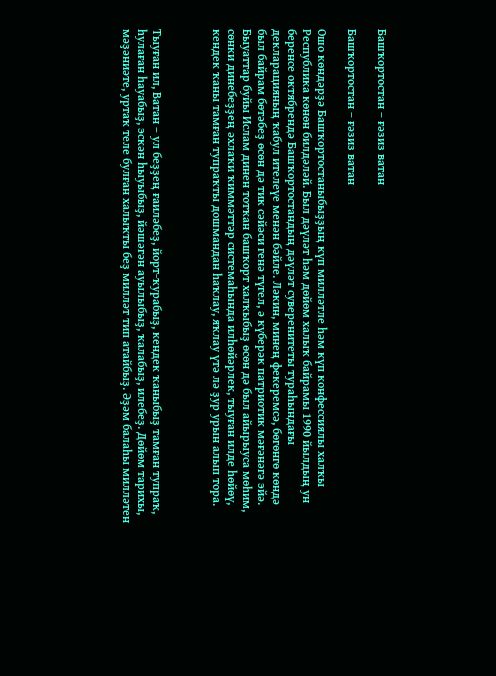Башҡортостан – ғәзиз ватан

Башҡортостан – ғәзиз ватан

Ошо көндәрҙә Башҡортостаныбыҙҙың күп милләтле һәм күп конфессиялы халҡы Республика көнөн билдәләй. Был дәүләт һәм дөйөм халыҡ байрамы 1990 йылдың ун беренсе октябрендә Башҡортостандың дәүләт суверенитеты тураһындағы декларацияның ҡабул ителеүе менән бәйле. Ләкин, минең фекеремсә, бөгөнгө көндә был байрам бөтәбеҙ өсөн дә тик сәйәси генә түгел, ә күберәк патриотик мәғәнәгә эйә. Быуаттар буйы Ислам динен тотҡан башҡорт халҡыбыҙ өсөн дә был айырыуса мөһим, сөнки динебеҙҙең әхлаҡи ҡиммәттәр системаһында илһөйәрлек, тыуған илде һөйөү, кендек ҡаны тамған тупраҡты дошмандан һаҡлау, яҡлау үтә лә ҙур урын алып тора.



Тыуған ил, Ватан – ул беҙҙең ғаиләбеҙ, йорт-ҡурабыҙ, кендек ҡаныбыҙ тамған тупраҡ, һулаған һауабыҙ, эскән һыуыбыҙ, йәшәгән ауылыбыҙ, ҡалабыҙ, илебеҙ. Дөйөм тарихы, мәҙәниәте, уртаҡ теле булған халыҡты беҙ милләт тип атайбыҙ. Әҙәм балаһы милләтен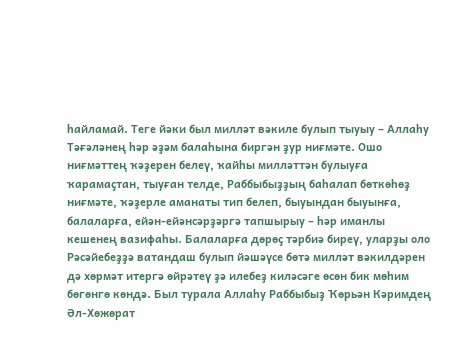һайламай. Теге йәки был милләт вәкиле булып тыуыу – Аллаһу Тәғәләнең һәр әҙәм балаһына биргән ҙур ниғмәте. Ошо ниғмәттең ҡәҙерен белеү, ҡайһы милләттән булыуға ҡарамаҫтан, тыуған телде, Раббыбыҙҙың баһалап бөткөһөҙ ниғмәте, ҡәҙерле аманаты тип белеп, быуындан быуынға, балаларға, ейән-ейәнсәрҙәргә тапшырыу – һәр иманлы кешенең вазифаһы. Балаларға дөрөҫ тәрбиә биреү, уларҙы оло Рәсәйебеҙҙә ватандаш булып йәшәүсе бөтә милләт вәкилдәрен дә хөрмәт итергә өйрәтеү ҙә илебеҙ киләсәге өсөн бик мөһим бөгөнгө көндә. Был турала Аллаһу Раббыбыҙ Ҡөрьән Кәримдең Әл-Хөжөрат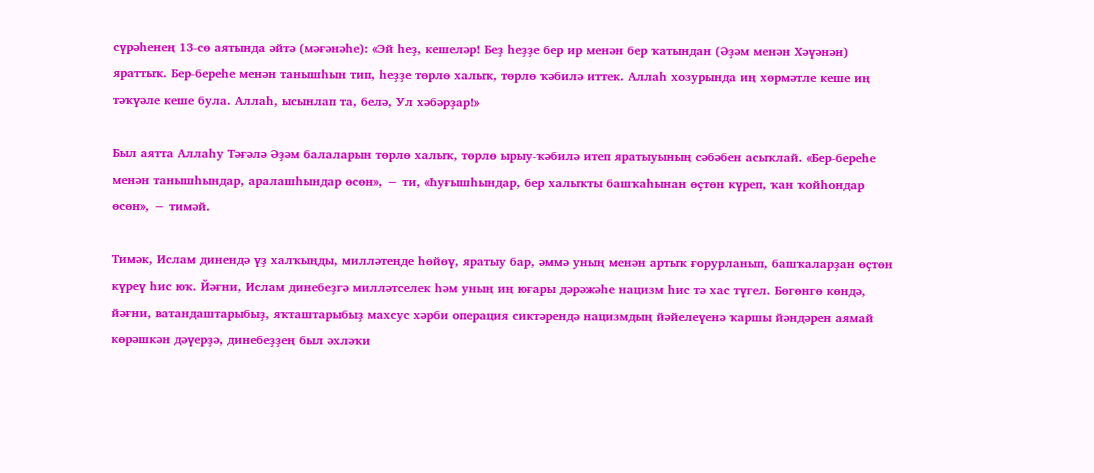сүрәһенең 13-сө аятында әйтә (мәғәнәһе): «Эй һеҙ, кешеләр! Беҙ һеҙҙе бер ир менән бер ҡатындан (Әҙәм менән Хәүәнән) яраттыҡ. Бер-береһе менән танышһын тип, һеҙҙе төрлө халыҡ, төрлө ҡәбилә иттек. Аллаһ хозурында иң хөрмәтле кеше иң тәҡүәле кеше була. Аллаһ, ысынлап та, белә, Ул хәбәрҙар!»

Был аятта Аллаһу Тәғәлә Әҙәм балаларын төрлө халыҡ, төрлө ырыу-ҡәбилә итеп яратыуының сәбәбен асыҡлай. «Бер-береһе менән танышһындар, аралашһындар өсөн», − ти, «Һуғышһындар, бер халыҡты башҡаһынан өҫтөн күреп, ҡан ҡойһондар өсөн», − тимәй.

Тимәк, Ислам динендә үҙ халҡыңды, милләтеңде һөйөү, яратыу бар, әммә уның менән артыҡ ғорурланып, башҡаларҙан өҫтөн күреү һис юҡ. Йәғни, Ислам динебеҙгә милләтселек һәм уның иң юғары дәрәжәһе нацизм һис тә хас түгел. Бөгөнгө көндә, йәғни, ватандаштарыбыҙ, яҡташтарыбыҙ махсус хәрби операция сиктәрендә нацизмдың йәйелеүенә ҡаршы йәндәрен аямай көрәшкән дәүерҙә, динебеҙҙең был әхләҡи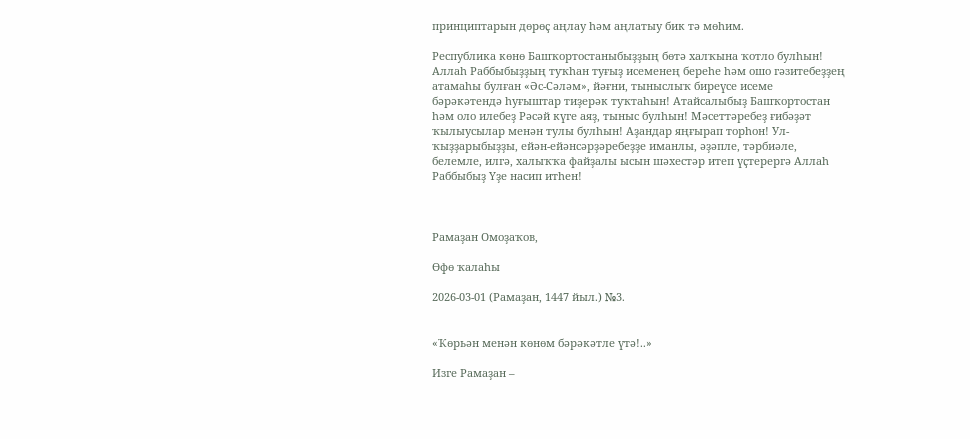принциптарын дөрөҫ аңлау һәм аңлатыу бик тә мөһим.

Республика көнө Башҡортостаныбыҙҙың бөтә халҡына ҡотло булһын! Аллаһ Раббыбыҙҙың туҡһан туғыҙ исеменең береһе һәм ошо гәзитебеҙҙең атамаһы булған «Әс-Сәләм», йәғни, тыныслыҡ биреүсе исеме бәрәкәтендә һуғыштар тиҙерәк туҡтаһын! Атайсалыбыҙ Башҡортостан һәм оло илебеҙ Рәсәй күге аяҙ, тыныс булһын! Мәсеттәребеҙ ғибәҙәт ҡылыусылар менән тулы булһын! Аҙандар яңғырап торһон! Ул-ҡыҙҙарыбыҙҙы, ейән-ейәнсәрҙәребеҙҙе иманлы, әҙәпле, тәрбиәле, белемле, илгә, халыҡҡа файҙалы ысын шәхестәр итеп үҫтерергә Аллаһ Раббыбыҙ Үҙе насип итһен!



Рамаҙан Омоҙаҡов,

Өфө ҡалаһы

2026-03-01 (Рамаҙан, 1447 йыл.) №3.


«Ҡөрьән менән көнөм бәрәкәтле үтә!..»

Изге Рамаҙан –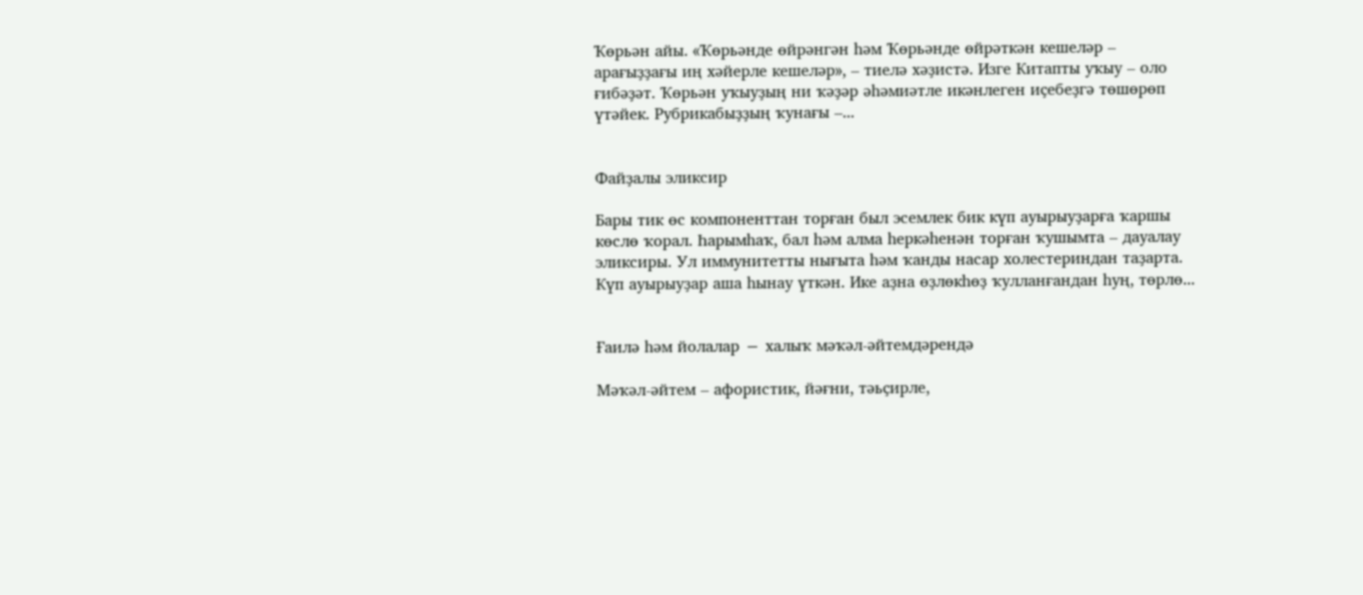Ҡөрьән айы. «Ҡөрьәнде өйрәнгән һәм Ҡөрьәнде өйрәткән кешеләр – арағыҙҙағы иң хәйерле кешеләр», – тиелә хәҙистә. Изге Китапты уҡыу – оло ғибәҙәт. Ҡөрьән уҡыуҙың ни ҡәҙәр әһәмиәтле икәнлеген иҫебеҙгә төшөрөп үтәйек. Рубрикабыҙҙың ҡунағы –...


Файҙалы эликсир

Бары тик өс компоненттан торған был эсемлек бик күп ауырыуҙарға ҡаршы көслө ҡорал. Һарымһаҡ, бал һәм алма һеркәһенән торған ҡушымта – дауалау эликсиры. Ул иммунитетты нығыта һәм ҡанды насар холестериндан таҙарта. Күп ауырыуҙар аша һынау үткән. Ике аҙна өҙлөкһөҙ ҡулланғандан һуң, төрлө...


Ғаилә һәм йолалар − халыҡ мәҡәл-әйтемдәрендә

Мәҡәл-әйтем – афористик, йәғни, тәьҫирле,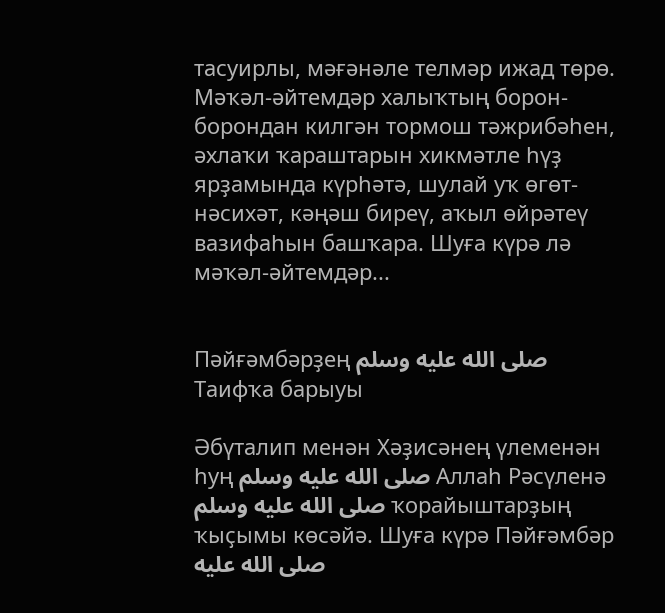тасуирлы, мәғәнәле телмәр ижад төрө. Мәҡәл-әйтемдәр халыҡтың борон-борондан килгән тормош тәжрибәһен, әхлаҡи ҡараштарын хикмәтле һүҙ ярҙамында күрһәтә, шулай уҡ өгөт-нәсихәт, кәңәш биреү, аҡыл өйрәтеү вазифаһын башҡара. Шуға күрә лә мәҡәл-әйтемдәр...


Пәйғәмбәрҙең صلى الله عليه وسلم Таифҡа барыуы

Әбүталип менән Хәҙисәнең үлеменән һуң صلى الله عليه وسلم Аллаһ Рәсүленә صلى الله عليه وسلم ҡорайыштарҙың ҡыҫымы көсәйә. Шуға күрә Пәйғәмбәр صلى الله عليه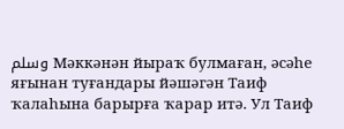وسلم Мәккәнән йыраҡ булмаған, әсәһе яғынан туғандары йәшәгән Таиф ҡалаһына барырға ҡарар итә. Ул Таиф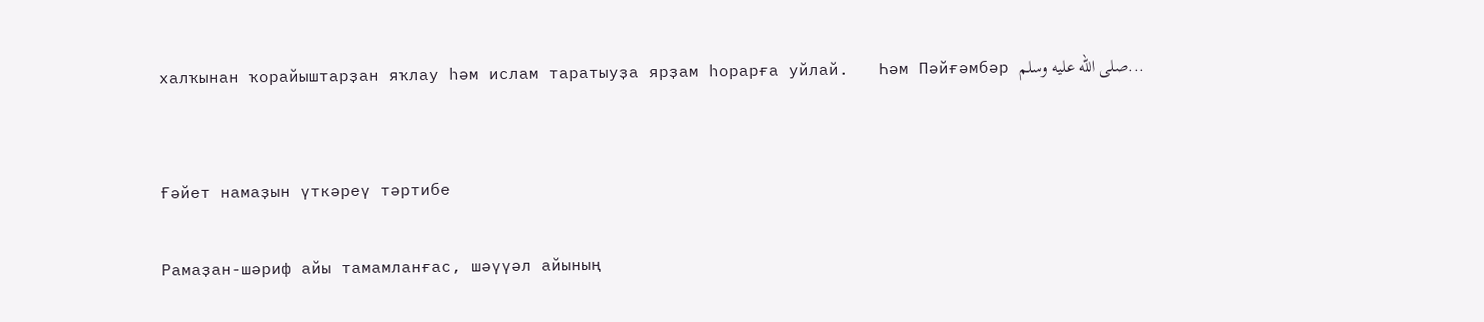халҡынан ҡорайыштарҙан яҡлау һәм ислам таратыуҙа ярҙам һорарға уйлай.   Һәм Пәйғәмбәр صلى الله عليه وسلم...


Ғәйет намаҙын үткәреү тәртибе

Рамаҙан-шәриф айы тамамланғас, шәүүәл айының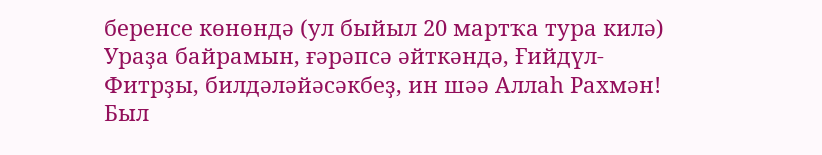беренсе көнөндә (ул быйыл 20 мартҡа тура килә) Ураҙа байрамын, ғәрәпсә әйткәндә, Ғийдүл-Фитрҙы, билдәләйәсәкбеҙ, ин шәә Аллаһ Рахмән! Был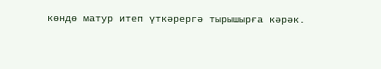көндө матур итеп үткәрергә тырышырға кәрәк.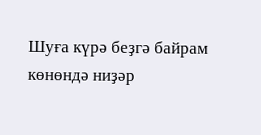Шуға күрә беҙгә байрам көнөндә ниҙәр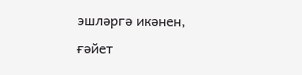эшләргә икәнен, ғәйет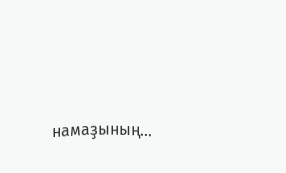намаҙының...